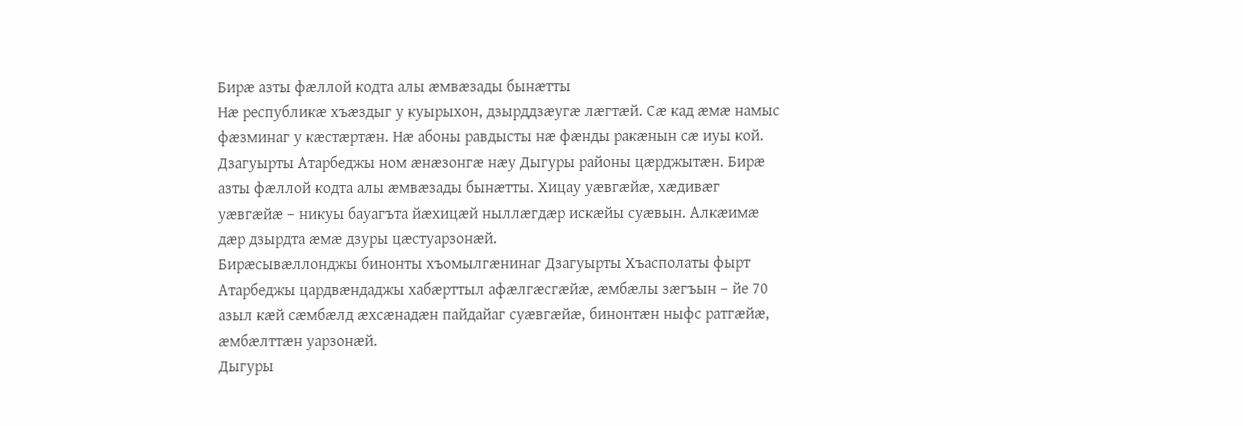Бирæ азты фæллой кодта алы æмвæзады бынæтты
Нæ республикæ хъæздыг у куырыхон, дзырддзæугæ лæгтæй. Сæ кад æмæ намыс фæзминаг у кæстæртæн. Нæ абоны равдысты нæ фæнды ракæнын сæ иуы кой. Дзагуырты Атарбеджы ном æнæзонгæ нæу Дыгуры районы цæрджытæн. Бирæ азты фæллой кодта алы æмвæзады бынæтты. Хицау уæвгæйæ, хæдивæг уæвгæйæ – никуы бауагъта йæхицæй ныллæгдæр искæйы суæвын. Алкæимæ дæр дзырдта æмæ дзуры цæстуарзонæй.
Бирæсывæллонджы бинонты хъомылгæнинаг Дзагуырты Хъасполаты фырт Атарбеджы цардвæндаджы хабæрттыл афæлгæсгæйæ, æмбæлы зæгъын – йе 70 азыл кæй сæмбæлд æхсæнадæн пайдайаг суæвгæйæ, бинонтæн ныфс ратгæйæ, æмбæлттæн уарзонæй.
Дыгуры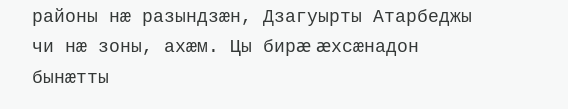районы нæ разындзæн, Дзагуырты Атарбеджы чи нæ зоны, ахæм. Цы бирæ æхсæнадон бынæтты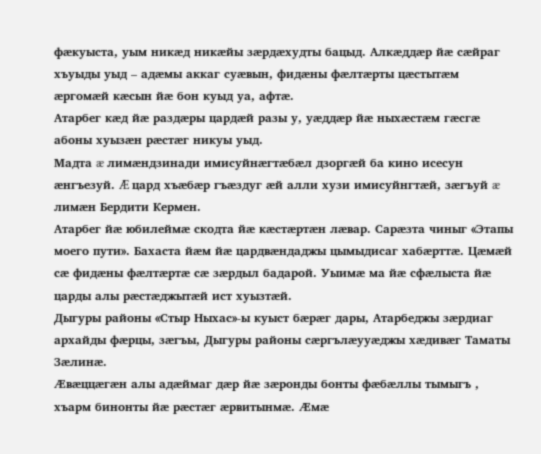фæкуыста, уым никæд никæйы зæрдæхудты бацыд. Алкæддæр йæ сæйраг хъуыды уыд – адæмы аккаг суæвын, фидæны фæлтæрты цæстытæм æргомæй кæсын йæ бон куыд уа, афтæ.
Атарбег кæд йæ раздæры цардæй разы у, уæддæр йæ ныхæстæм гæсгæ абоны хуызæн рæстæг никуы уыд.
Мадта æ лимæндзинади имисуйнæгтæбæл дзоргæй ба кино исесун æнгъезуй. Æ цард хъæбæр гъæздуг æй алли хузи имисуйнгтæй, зæгъуй æ лимæн Бердити Кермен.
Атарбег йæ юбилеймæ скодта йæ кæстæртæн лæвар. Сарæзта чиныг «Этапы моего пути». Бахаста йæм йæ цардвæндаджы цымыдисаг хабæрттæ. Цæмæй сæ фидæны фæлтæртæ сæ зæрдыл бадарой. Уыимæ ма йæ сфæлыста йæ царды алы рæстæджытæй ист хуызтæй.
Дыгуры районы «Стыр Ныхас»-ы куыст бæрæг дары, Атарбеджы зæрдиаг архайды фæрцы, зæгъы, Дыгуры районы сæргълæууæджы хæдивæг Таматы Зæлинæ.
Æвæццæгæн алы адæймаг дæр йæ зæронды бонты фæбæллы тымыгъ , хъарм бинонты йæ рæстæг æрвитынмæ. Æмæ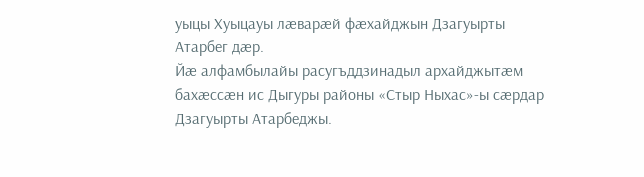уыцы Хуыцауы лæварæй фæхайджын Дзагуырты Атарбег дæр.
Йæ алфамбылайы расугъддзинадыл архайджытæм бахæссæн ис Дыгуры районы «Стыр Ныхас»-ы сæрдар Дзагуырты Атарбеджы.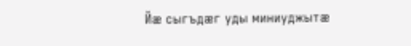Йæ сыгъдæг уды миниуджытæ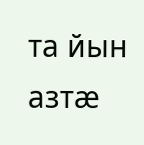та йын азтæ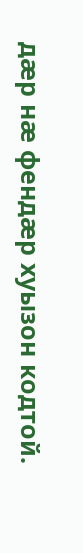дæр нæ фендæр хуызон кодтой.